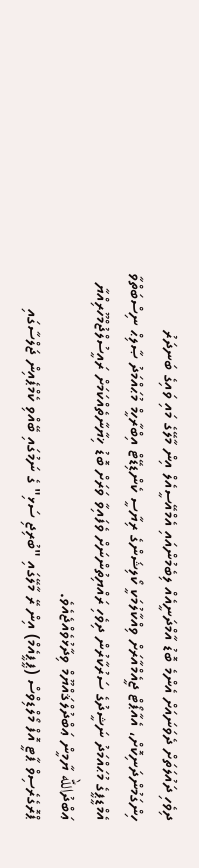ދިވެހި ދައުލަތަށް ދެވަނައަށް އެންމެ ބޮޑު އާމްދަނީއެއް ލިބެމުންއައި އެމްއޭސީއެލް އިން މާލޭގެ މައި ވައިގެ ބަނދަރު ހިންގަމުންދަނިކޮށް، އެއާޕޯޓް ޖީއެމްއާރަށް ވިއްކާލުމަކީ ކޯލިޝަންގެ ރިޔާސީ ކެންޑިޑޭޓް އިބްރާހީމް މުޙައްމަދު ޞާލިޙް ނިސްބަތްވާ އެމްޑީޕީގެ މުޙައްމަދު ނަޝީދުގެ ސަރުކާރުން ދިވެހި ރައްޔިތުންނަށް ވެފައިވާ ވަރަށް ބޮޑު ޚިޔާނާތެއްކަމަށް ރައީސުލްޖުމްހޫރިއްޔާ ޢަބްދުالله ޔާމީން ޢަބްދުލްޤައްޔޫމް ވިދާޅުވެއްޖެއެވެ.
ޕްރޮގެރެސިވް ޕާޓީ އޮފް މޯލްޑިވްސް (ޕީޕީއެމް) އިން ރޭ މާލޭގައި "ބުރިޖި ސަޅި" ގެ ނަމުގައި ބޭއްވި ކެމްޕެއިން ޖަލްސާގައި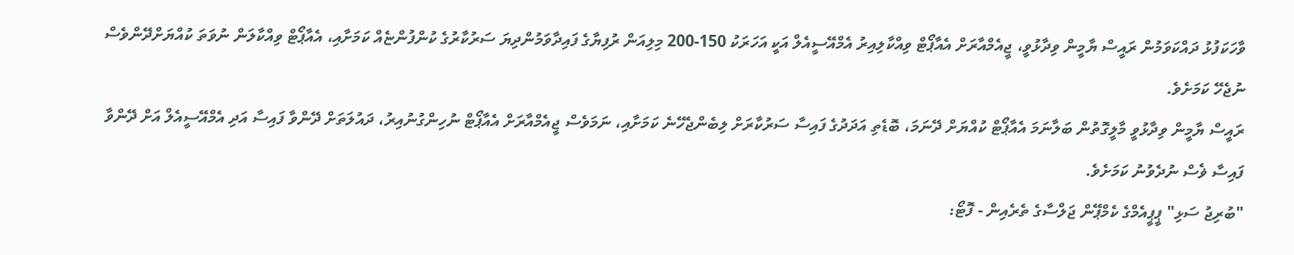ވާހަކަފުޅު ދައްކަވަމުން ރައީސް ޔާމީން ވިދާޅުވީ، ޖީއެމްއާރަށް އެއާޕޯޓް ވިއްކާލިއިރު އެމްއޭސީއެލް އަކީ އަހަރަކު 150-200 މިލިއަން ރުފިޔާގެ ފައިދާވަމުންދިޔަ ސަރުކާރުގެ ކުންފުންޏެއް ކަމަށާއި، އެއާޕޯޓް ވިއްކާލަން ނުވަތަ ކުއްޔަށްދޭންވެސް ނުޖެހޭ ކަމަށެވެ.
ރައީސް ޔާމީން ވިދާޅުވީ މާލީގޮތުން ބަލާނަމަ އެއާޕޯޓް ކުއްޔަށް ދޭނަމަ، ބޮޑެތި އަދަދުގެ ފައިސާ ސަރުކާރަށް ލިބެންޖެހޭނެ ކަމަށާއި، ނަމަވެސް ޖީއެމްއާރަށް އެއާޕޯޓް ނުހިންގުނުއިރު، ދައުލަތަށް ދޭންވާ ފައިސާ އަދި އެމްއޭސީއެލް އަށް ދޭންވާ ފައިސާ ޥެސް ނުދެވުނު ކަމަށެވެ.
"ބުރިޖު ސަޅި" ޕީޕީއެމްގެ ކެމްޕޭން ޖަލްސާގެ ތެރެއިން - ފޮޓޯ: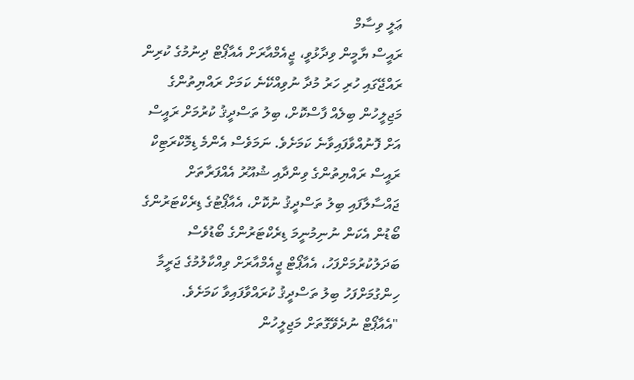ޢަލީ ވިސާމް
ރައީސް ޔާމީން ވިދާޅުވީ، ޖީއެމްއާރަށް އެއާޕޯޓް ދިނުމުގެ ކުރިން ރައްޖޭގައި ހުރި ހަރު މުދާ ނުވިއްކޭނެ ކަމަށް ރައްޔިތުންގެ މަޖިލީހުން ބިލެއް ފާސްކޮށް، ބިލު ތަސްދީޤު ކުރުމަށް ރައީސް އަށް ފޮނުއްވާފައިވާނެ ކަމަށެވެ. ނަމަވެސް އެންމެ ޑިމޮކްރަޓިކް ރައީސް ރައްޔިތުންގެ ވިންދާއި ޝުއޫރު އެއްފަރާތަށް ޖައްސާލާފައި ބިލު ތަސްދީޤު ނުކޮށް، އެއާޕޯޓުގެ ޑިރެކްޓަރުންގެ ބޯޑުން އެކަން ނުނިމުނީމަ ޑިރެކްޓަރުންގެ ބޯޑުވެސް ބަދަލުކުރުމަށްފަހު، އެއާޕޯޓް ޖީއެމްއާރަށް ވިއްކާލުމުގެ ޖަރީމާ ހިންގުމަށްފަހު ބިލު ތަސްދީޤު ކުރައްވާފައިވާ ކަމަށެވެ.
"އެއާޕޯޓް ނުދެވޭގޮތަށް މަޖިލީހުން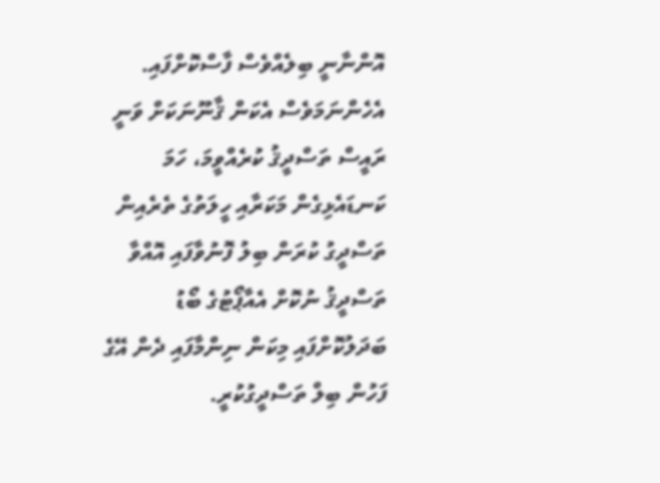އޮންނާނީ ބިލެއްވެސް ފާސްކޮށްފައި. އެހެންނަމަވެސް އެކަން ޤާނޫނަކަށް ވަނީ ރައީސް ތަސްދީޤު ކުރެއްވީމަ، ހަމަ ކަނޑައެޅިގެން މަކަރާއި ހީލަތުގެ ތެރެއިން ތަސްދީގު ކުރަން ބިލު ފޮނުވާފައި އޮއްވާ ތަސްދީޤު ނުކޮށް އެއާޕޯޓުގެ ބޯޑު ބަދަލުކޮށްފައި މިކަން ނިންމާފައި ދެން އޭގެ ފަހުން ބިލް ތަސްދީގުކުރީ.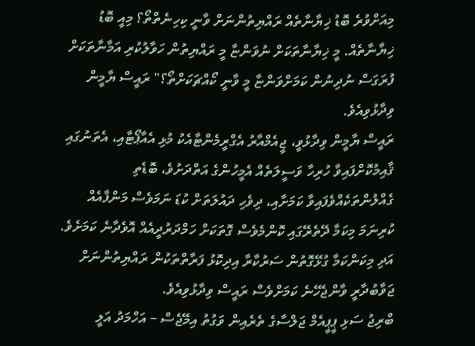މިއަށްވުރެ ބޮޑު ޚިޔާނާތެއް ރައްޔިތުންނަށް ވާނީ ކިހިނެތްތޯ؟ މިއީ ބޮޑު ޚިޔާނާތެއް. މީ ޚިޔާނާތަކަށް ނުވަންޏާ މީ ރައްޔިތުން ހަވާލުކުރި އަމާނާތަކަށް ފުރަގަސް ނުދިނުން ކަމަށްވަންޏާ މީ ވާނީ ކޯއްޗަކަށްތޯ؟" ރައީސް ޔާމީން ވިދާޅުވިއެވެ.
ރައީސް ޔާމީން ވިދާޅުވީ، ޖީއެމްއާރު އެގްރީމެންޓާއެކު މުޅި އެއާޕޯޓާއި، އެތަނުގައި ޤާއިމުކޮށްފައިވާ ހުރިހާ ވަސީލަތެއް އެމީހުންގެ އަތްދަށުވެ، ބޮޑެތި ގެއްލުންތަކެއްވެފައިވާ ކަމަށާއި، ދިވެހި ދައުލަތަށް ކުޑަ ނަމަވެސް މަންފާއެއް ކުރިނަމަ މިކަމާ ދޭތެރޭގައި ކޮންމެވެސް ގޮތަކަށް ހަމްދަރުދީއެއް އޮވެދާނެ ކަމަށެވެ. އަދި މިކަންކަމާ ގުޅޭގޮތުން ސަރުކާރާ އިދިކޮޅު ފަރާތްތަކުން ރައްޔިތުންނަށް ޖަވާބުދާރީ ވާންޖެހޭނެ ކަމަށްވެސް ރައީސް ވިދާޅުވިއެވެ.
ބްރިޖު ސަޅި ޕީޕީއެމް ޖަލްސާގެ ތެރެއިން ވަގުތު އިމޭޖެސް – އަހްމަދު އަލީ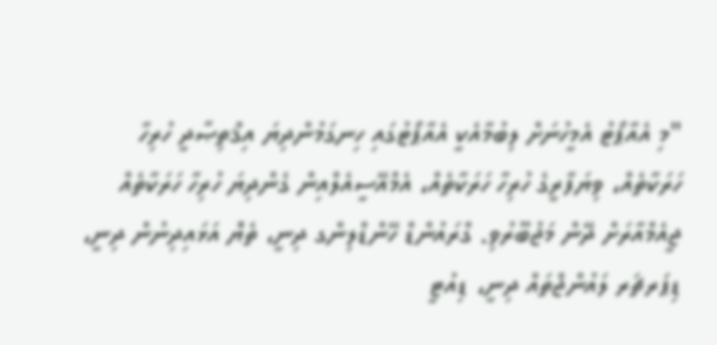"މި އެއާޕޯޓު އެމީހުނަށް ލިބުމާއެކީ އެއާޕޯޓުގައި ހިނގަމުންދިޔަ އިޤްތިޞާދީ ހުރިހާ ހަރަކާތެއް، ވިޔަފާރީގެ ހުރިހާ ހަރަކާތެއް، އެމްއޭސީއެލްއިން ގެންދިޔަ ހުރިހާ ހަރަކާތެއް ޖީއެމްއާރަށް ދޭން މަޖުބޫރުވި. ގްރައުންޑް ހޭންޑްލިންގ ދިނީ، ތެޔޮ އަޅައިދިނުން ދިނީ، ޑިޕަރޗަރ ލައުންޖްތައް ދިނީ، ޑިއުޓީ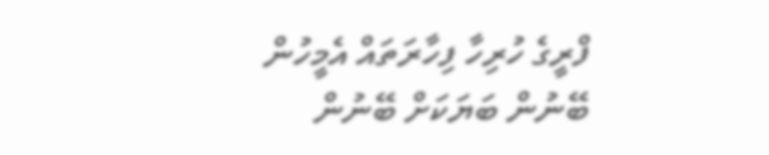ފްރީގެ ހުރިހާ ފިހާރަތައް އެމީހުން ބޭނުން ބަޔަކަށް ބޭނުން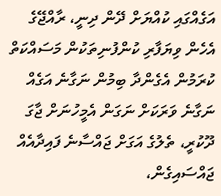އަގެއްގައި ކުއްޔަށް ދޭން ދިނީ، ރާއްޖޭގެ އެހެން ވިޔަފާރި ކުންފުނިތަކުން މަސައްކަތް ކުރަމުން އެގެންދާ ބިމުން ނަގާނެ އަގެއް ނަގާނެ ވަރަކަށް ނަގަން އެމީހުނަށް ޖާގަ ދޫކުރީ، ތެލުގެ އަގަށް ޖައްސާނެ ފައިދާއެއް ޖައްސައިގެން،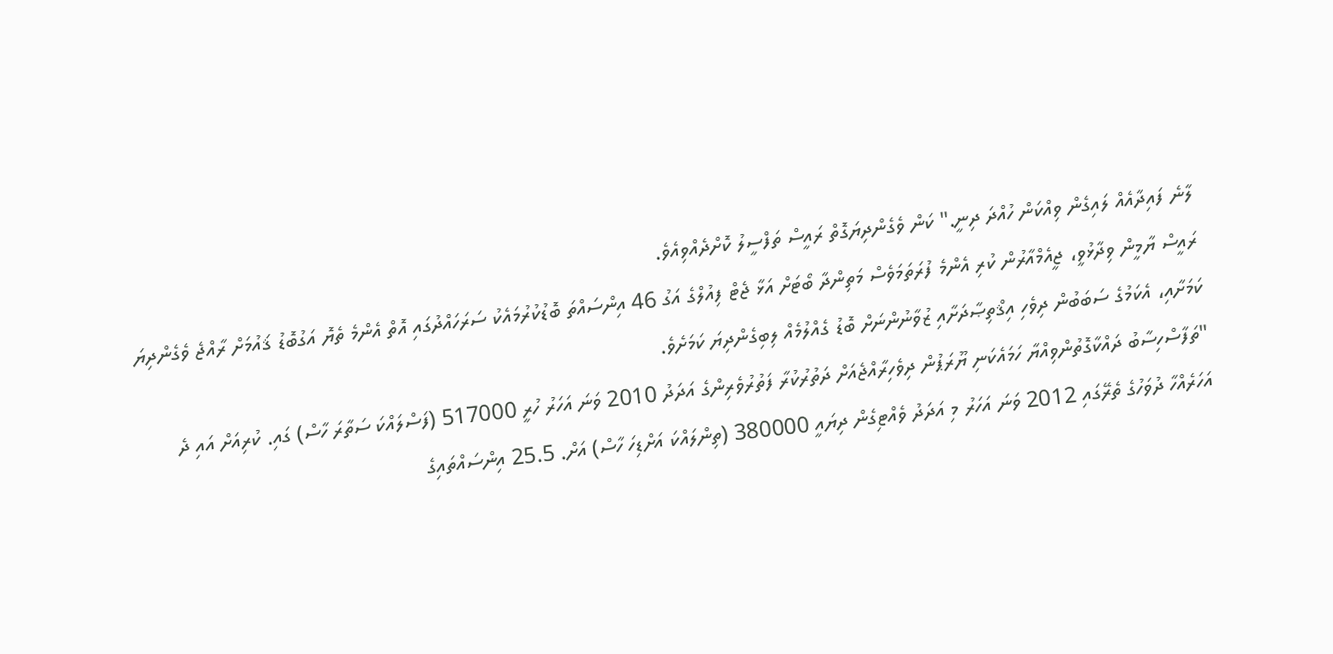ލާނެ ފައިދާއެއް ލައިގެން ވިއްކަން ހުއްދަ ދިނީ." ކަން ވެގެންދިޔަގޮތް ރައީސް ތަފްސީލު ކޮށްދެއްވިއެވެ.
ރައީސް ޔާމީން ވިދާޅުވީ، ޖީއެމްއާރުން ކުރި އެންމެ ފުރަތަމަވެސް މަތިންދާ ބޯޓަށް އަޅާ ޖެޓް ފިއުލްގެ އަގު 46 އިންސައްތަ ބޮޑުކުރުމައެކު ސަރަހައްދުގައި އޮތް އެންމެ ތެޔޮ އަގުބޮޑު ޤައުމަށް ރާއްޖެ ވެގެންދިޔަ ކަމަށާއި، އެކަމުގެ ސަބަބުން ދިވެހި އިޤްތިޞާދަށާއި ޒުވާނުންނަށް ބޮޑު ގެއްލުމެއް ލިބިގެންދިޔަ ކަމަށެވެ.
"ތަފާސްހިސާބު ދައްކާގޮތުންވިއްޔާ ހަމައެކަނި ޔޫރަޕުން ދިވެހިރާއްޖެއަށް ދަތުރުކުރާ ފަތުރުވެރިންގެ އަދަދު 2010 ވަނަ އަހަރު ހުރީ 517000 (ފަސްލައްކަ ސަތާރަ ހާސް) ގައި. ކުރިއަށް އައި ދެ އަހަރެއްހާ ދުވަހުގެ ތެރޭގައި 2012 ވަނަ އަހަރު މި އަދަދު ވެއްޓިގެން ދިޔައީ 380000 (ތިންލައްކަ އަށްޑިހަ ހާސް) އަށް. 25.5 އިންސައްތައިގެ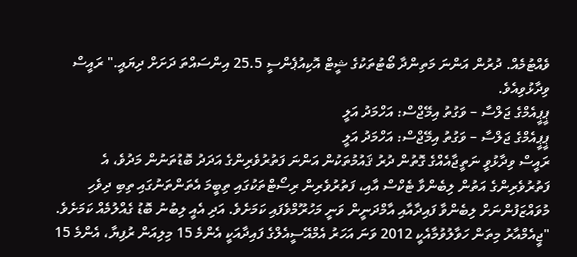ވެއްޓުމެއް. ދުރުން އަންނަ މަތިންދާ ބޯޓުތަކުގެ ޝީޓް އޮކިއުޕެންސީ 25.5 އިންސައްތަ ދަށަށް ދިޔައީ." ރައީސް ވިދާޅުވިއެވެ.
ޕީޕީއެމްގެ ޖަލްސާ – ވަގުތު އިމޭޖްސް: އަހްމަދު އަލީ
ޕީޕީއެމްގެ ޖަލްސާ – ވަގުތު އިމޭޖްސް: އަހްމަދު އަލީ
ރައީސް ވިދާޅުވީ ނަތީޖާއެއްގެ ގޮތުން ދުރު ޤައުމުތަކުން އަންނަ ފަތުރުވެރިންގެ އަދަދު ބޮޑުތަނުން މަދުވެ، އެ ފަތުރުވެރިންގެ އަތުން ލިބެންވާ ޓެކްސް އާއި، ފަތުރުވެރިން ރިސޯޓްތަކުގައި ތިބީމަ އެތަންތަނުގައި ތިބި ދިވެހި މުވައްޒަފުންނަށް ލިބެންވާ ފައިދާއާއި އާމްދަނީން ވަނީ މަހުރޫމްވެފައި ކަމަށެވެ. އަދި އެއީ ލިބުނު ބޮޑު ގެއްލުމެއް ކަމަށެވެ.
"ޖީއެމްއާރު މިތަން ހަވާލުވުމާއެކީ 2012 ވަނަ އަހަރު އެމްއޭސީއެލްގެ ފައިދާއަކީ އެންމެ 15 މިލިއަން ރުފިޔާ، އެންމެ 15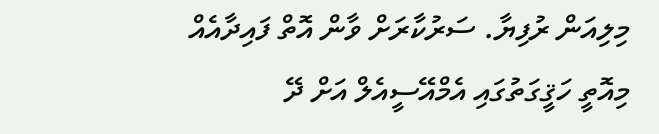މިލިއަން ރުފިޔާ. ސަރުކާރަށް ވާން އޮތް ފައިދާއެއް މިއޮތީ ހަޤީގަތުގައި އެމްއޭސީއެލް އަށް ދޭ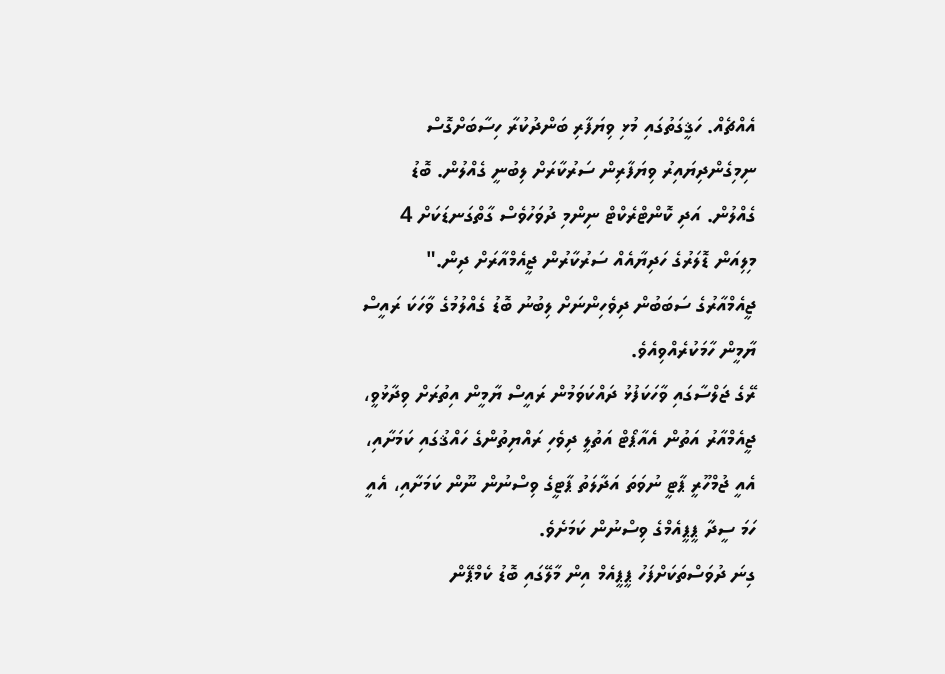އެއްޗެއް. ހަޤީގަތުގައި މުޅި ވިޔަފާރި ބަންދުކުރާ ހިސާބަށްގޮސް ނިމިގެންދިޔައިރު ވިޔަފާރިން ސަރުކާރަށް ލިބުނީ ގެއްލުން. ބޮޑު ގެއްލުން. އަދި ކޮންޓްރެކްޓް ނިންމި ދުވަހުވެސް ގާތްގަނޑަކަށް 4 މިލިއަން ޑޮލަރުގެ ހަދިޔާއެއް ސަރުކާރުން ޖީއެމްއާރަށް ދިން." ޖީއެމްއާރުގެ ސަބަބުން ދިވެހިންނަށް ލިބުނު ބޮޑު ގެއްލުމުގެ ވާހަކަ ރައީސް ޔާމީން ހާމަކުރެއްވިއެވެ.
ރޭގެ ޖަލްސާގައި ވާހަކަފުޅު ދައްކަވަމުން ރައީސް ޔާމީން އިތުރަށް ވިދާޅުވީ، ޖީއެމްއާރު އަތުން އެއާޕޯޓް އަތުލީ ދިވެހި ރައްޔިތުންގެ ހައްޤުގައި ކަމަށާއި، އެއީ ޖުމްހޫރީ ޕާޓީ ނުވަތަ އަދާލަތު ޕާޓީގެ ވިސްނުން ނޫން ކަމަށާއި، އެއީ ހަމަ ސީދާ ޕީޕީއެމްގެ ވިސްނުން ކަމަށެވެ.
ގިނަ ދުވަސްތަކަށްފަހު ޕީޕީއެމް އިން މާލޭގައި ބޮޑު ކެމްޕޭން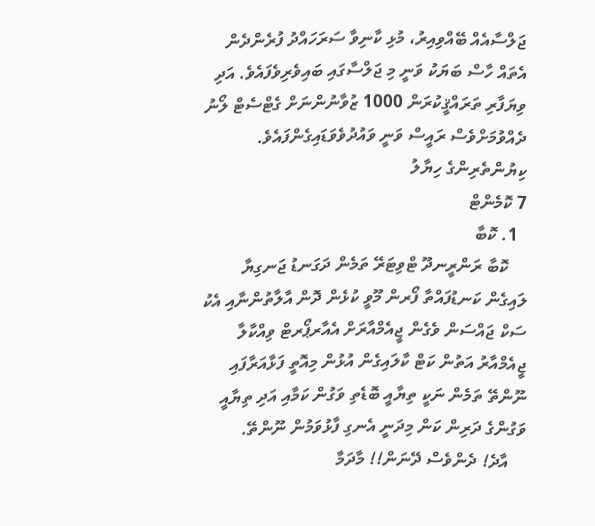ޖަލްސާއެއް ބޭއްވިއިރު، މުޅި ކާނިވާ ސަރަހައްދު ފުރެންދެން އެތައް ހާސް ބަޔަކު ވަނީ މި ޖަލްސާގައި ބައިވެރިވެފައެވެ. އަދި ވިޔަފާރި ތަރައްޤީކުރަން 1000 ޒުވާނުންނަށް ގެޓްސެޓް ލޯނު ދެއްވުމަށްވެސް ރައީސް ވަނީ ވައުދުވެވަޑައިގެންފައެވެ.
ކިޔުންތެރިންގެ ހިޔާލު
7 ކޮމެންޓް
  1. ކޮބާ
    ކޮބާ ރަންރީނދޫ ޓްވިޓަރޭ ތަމެން ދަގަނޑު ޖަނގިޔާ ލައިގެން ކަނޑުފައްތާ ފޯރން މޫވީ ކުޅެން ދޮން އާލާތުންނާއި އެކު ސަކް ޖައްސަން ވެގެން ޖީއެމްއާރަށް އެއާރޕޯރޓް ވިއްކާލާ ޖީއެމްއާރު އަތުން ކަޓް ކާލައިގެން އުޅުން މިއޮތީ ފަޅާއަރާފައި ނޫންތޭ ތަމެން ނަކީ ތިޔާއީ ބޮޑެތި ވަގުން ކަމާއި އަދި ތިޔާއީ ވަގުންގެ ދަރިން ކަން މިދަނީ އެނގި ފާޅުވަމުން ނޫންތޭ.
    އާދެ! ދެންވެސް ދޭނަން!! މާދަމާ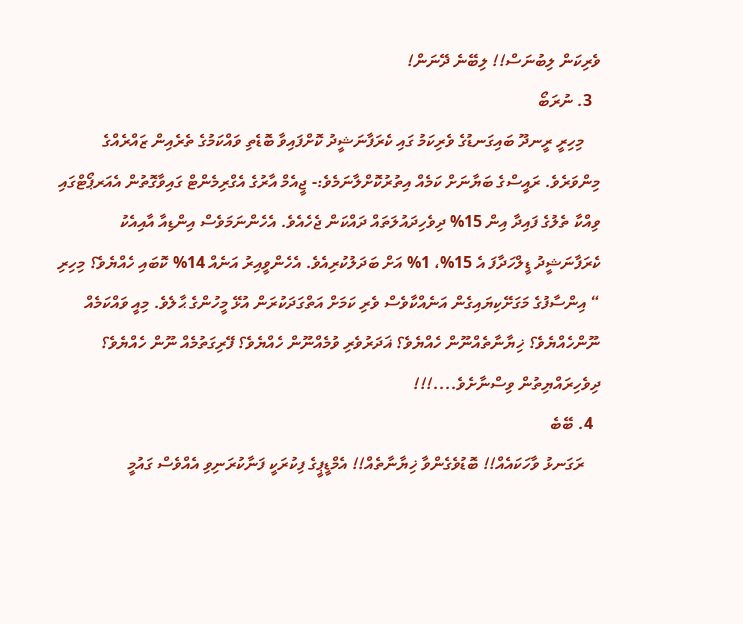ވެރިކަން ލިބުނަސް!! ލިބޭނެ ދޭނަން!
  3. ނުރަބޯ
    މިހިރީ ރީނދޫ ބައިގަނޑުގެ ވެރިކަމު ގައި ކެރަފާނަޝީދު ކޮށްފައިވާ ބޮޑެތި ވައްކަމުގެ ތެރެއިން ޒައްރެއްގެ މިންވަރެވެ. ރައީސްގެ ބަޔާނަށް ކަމެއް އިތުރުކޮށްލާނަމެވެ:- ޖީއެމް އާރުގެ އެގްރިމެންޓް ގައިވާގޮތުން އެއަރޕޯޓްގައި ވިއްކާ ތެލުގެ ފައިދާ އިން 15% ދިވެހިދައުލަތައް ދައްކަން ޖެހެއެވެ. އެހެންނަމަވެސް އިންޑިއާ އާއިއެކު ކެރަފާނަޝީދު ޑީލްހަދާފަ އެ 15%، 1% އަށް ބަދަލުކުރިއެވެ. އެހެންވީއިރު އަނެއް 14% ކޮބައި ހެއްޔެވެ؟ މިހިރި “ އިންސާފުގެ މަގަށޭކިޔައިގެން އަނެއްކާވެސް ވެރި ކަމަށް އަތްގަދަކުރަން އުޅޭ މީހުންގެ ޙާލެވެ. މިއީ ވައްކަމެއް ނޫންހެއްޔެވެ؟ ޚިޔާނާތެއްނޫން ހެއްޔެވެ؟ ޣަދަރުވެރި ވުމެއްނޫން ހެއްޔެވެ؟ ފޭރިގަތުމެއް ނޫން ހެއްޔެވެ؟ ދިވެހިރައްޔިތުން ވިސްނާށެވެ....!!!
  4. ބޭބެ
    ރަގަނޅު ވާހަކައެއް!! ބޮޑުވެގެންވާ ޚިޔާނާތެއް!! އެމްޑީޕީގެ ފިކުރަކީ ފަނާކުރަނިވި އެއްވެސް ގައުމީ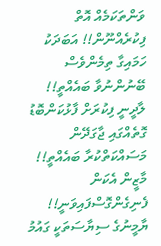ވަންތަކަމެއް އޮތް ފިކުރެއްނޫން!! އަބަދަކު ހަމައިގާ ތިމެންވެސް ބޭނުންނުވާ ބައެއްތީ!! ލާދީނީ ފިކުރަށް ފާޅުކަންބޮޑު ގޮތެއްގައި ޖާގަދޭން މަސައްކަތްކުރާ ބައެއްތީ!! މާޒީން އެކަން ފެނިގެންގޮސްފައިވަނީ!! ޔާމީނުގެ ސިޔާސަތަކީ ގައުމު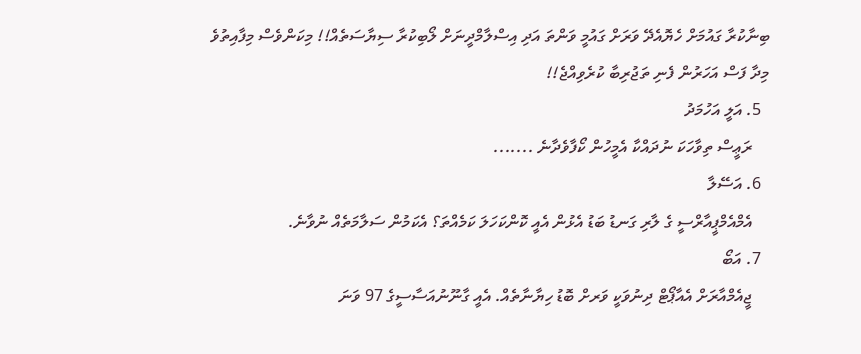ބިނާކުރާ ގައުމަށް ހެޔޮއެދޭ ވަރަށް ގައުމީ ވަންތަ އަދި އިސްލާމްދީނަށް ލޯބިކުރާ ސިޔާސަތެއް!! މިކަންވެސް މިފާއިތުވެ މިދާ ފަސް އަހަރުން ފެނި ތަޖުރިބާ ކުރެވިއްޖެ!!
  5. އަލީ އަހުމަދު
    ރަޢީސް ތިވާހަކަ ނުދައްކާ އެމީހުން ކޯފާވެދާނެ .......
  6. އަސޭލާ
    އެމްއެމްޕީއާރްސީ ގެ ލާރި ގަނޑު ބަޑު އެޅުން އެއީ ކޮންކަހަލަ ކަމެއްތަ؟ އެކަމުން ސަލާމަތެއް ނުވާނެ.
  7. އަބޯ
    ޖީއެމްއާރަށް އެއާޕޯޓް ދިނުވަކީ ވަރށް ބޮޑު ހިޔާނާތެއް. އެއީ ގާނޫނުއަސާސީގެ 97 ވަނަ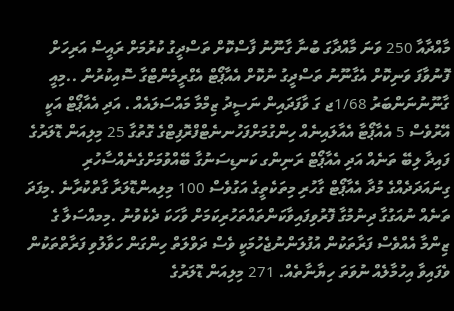މާއްދާއާ 250 ވަނަ މާއްދާގަ ބުނާ ގާނޫނު ފާސްކޮށް ތަސްދީގު ކުރުމަށް ރައީސް އަރިހަށް ފޮނުވާފަ ވަނިކޮށް އެގާނޫނު ތަސްދީގު ނުކޮށް އެއާޕޯޓް އެގްރީމެންޓްގާ ސޮއިކުރުން ..މިއީ ގާނޫނުނަންބަރު 1/68ޖ ގަ ވާފަދައިން ނަސީދު ޒިމްމާ މައްސަލައެއް . އަދި އެއާޕޯޓް އަކީ އޭރުވެސް 5 އެއާޕޯޓާ އެއާލައިނެއް ހިންގުމަށްފަހުނނެޓްފްރޮފިޓްގެ ގޮތުގާ 25 މިލިއަން ޑޮލަރުގެ ފައިދާ ލިބޭ ތަނެއް އަދި އެއާޕޯޓް ރަނިންގ ކަނޑިސަނުގާ ބޭއްވުމަށްގެނެއްސާހުރި ގިނައަދަދެއްގެ މުދާ އެއާޕޯޓް ގާހުރި މިތަކެތީގެ އަގުވެސް 100 މިލިއންޑޮލަރާ ގާތްކުރާނެ .މިފަދަ ތަނެއް ނުއަގުގާ ދިނުމުގާ ފޮރުވިފައިވާކަންތައްތަހުރިކަމަށް ވާހަކަ ދެކެވުނު .މިމއްސަލާ ގެ ޒިންމާ އެއްވެސް ފަރާތަކުން އުފުލަންނުޖެހުމަކީ ވެސް ދަވްލަތް ހިންގަން ހަވާލުވި ފަރާތްތަކުން ވެފައިވާ އިހުމާލެއް ނުވަތަ ހިޔާނާތެއް. 271 މިލިއަން ޑޮލަރުގެ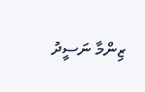ޒިންމާ ނަސީދު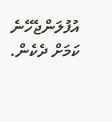އުފުލަންޖެހޭނެ ކަމަށް ދެކެން.